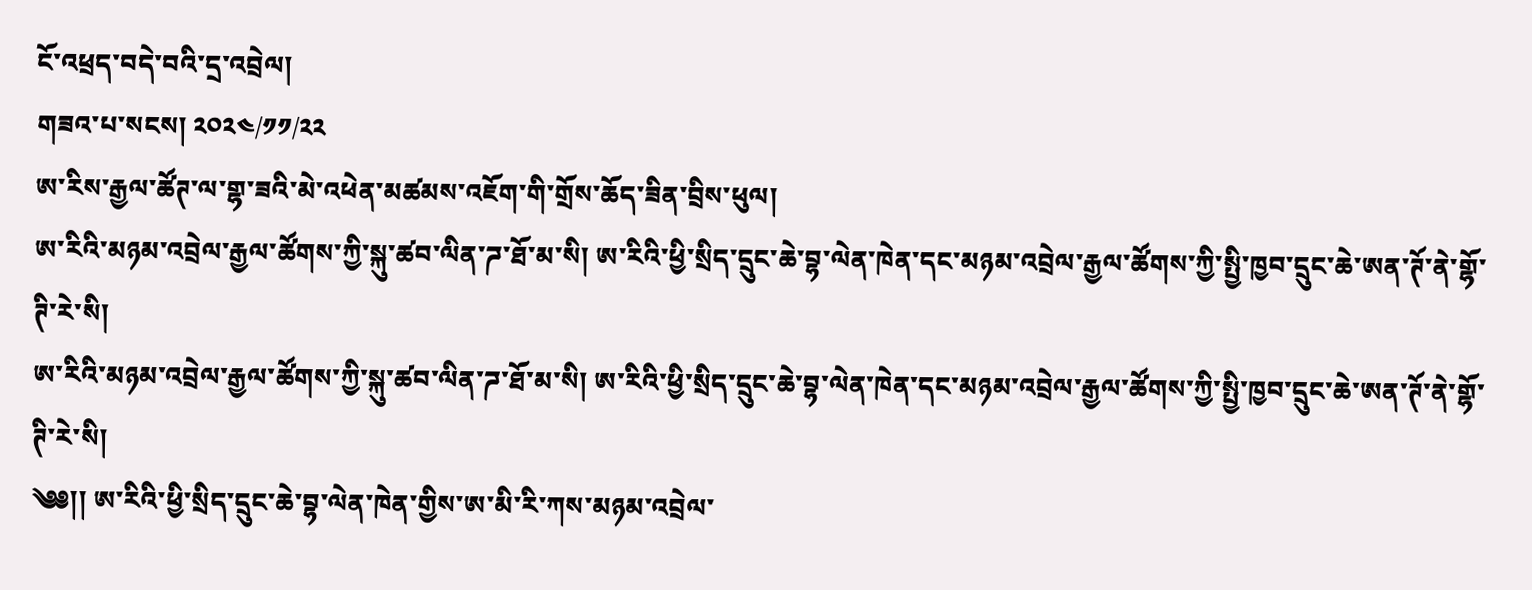ངོ་འཕྲད་བདེ་བའི་དྲ་འབྲེལ།
གཟའ་པ་སངས། ༢༠༢༤/༡༡/༢༢
ཨ་རིས་རྒྱལ་ཚོཊ་ལ་གྷ་ཟའི་མེ་འཕེན་མཚམས་འཇོག་གི་གྲོས་ཆོད་ཟིན་བྲིས་ཕུལ།
ཨ་རིའི་མཉམ་འབྲེལ་རྒྱལ་ཚོགས་ཀྱི་སྐུ་ཚབ་ལིན་ཌ་ཐོ་མ་སི། ཨ་རིའི་ཕྱི་སྲིད་དྲུང་ཆེ་བྷ་ལེན་ཁེན་དང་མཉམ་འབྲེལ་རྒྱལ་ཚོགས་ཀྱི་སྤྱི་ཁྱབ་དྲུང་ཆེ་ཨན་ཊོ་ནེ་གྷོ་ཊི་རེ་སི།
ཨ་རིའི་མཉམ་འབྲེལ་རྒྱལ་ཚོགས་ཀྱི་སྐུ་ཚབ་ལིན་ཌ་ཐོ་མ་སི། ཨ་རིའི་ཕྱི་སྲིད་དྲུང་ཆེ་བྷ་ལེན་ཁེན་དང་མཉམ་འབྲེལ་རྒྱལ་ཚོགས་ཀྱི་སྤྱི་ཁྱབ་དྲུང་ཆེ་ཨན་ཊོ་ནེ་གྷོ་ཊི་རེ་སི།
༄༅།། ཨ་རིའི་ཕྱི་སྲིད་དྲུང་ཆེ་བྷ་ལེན་ཁེན་གྱིས་ཨ་མི་རི་ཀས་མཉམ་འབྲེལ་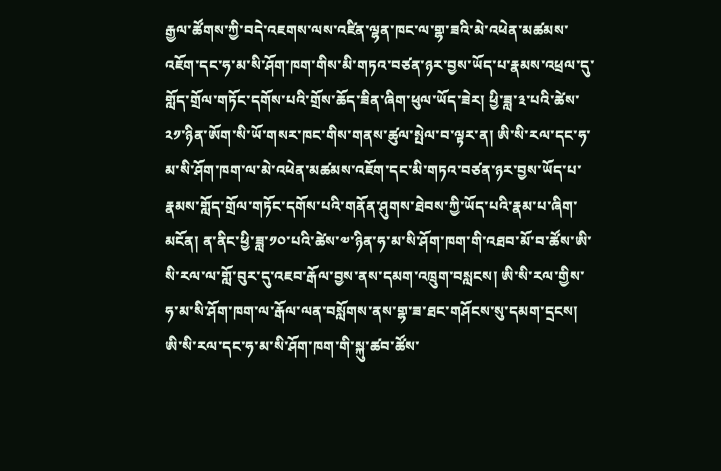རྒྱལ་ཚོགས་ཀྱི་བདེ་འཇགས་ལས་འཛིན་ལྷན་ཁང་ལ་གྷ་ཟའི་མེ་འཕེན་མཚམས་འཇོག་དང་ཧ་མ་སི་ཤོག་ཁག་གིས་མི་གཏའ་བཙན་ཉར་བྱས་ཡོད་པ་རྣམས་འཕྲལ་དུ་གློད་གྲོལ་གཏོང་དགོས་པའི་གྲོས་ཆོད་ཟིན་ཞིག་ཕུལ་ཡོད་ཟེར། ཕྱི་ཟླ་༣་པའི་ཚེས་༢༡་ཉིན་ཨོག་སི་ཡོ་གསར་ཁང་གིས་གནས་ཚུལ་སྤེལ་བ་ལྟར་ན། ཨི་སི་རལ་དང་ཧ་མ་སི་ཤོག་ཁག་ལ་མེ་འཕེན་མཚམས་འཇོག་དང་མི་གཏའ་བཙན་ཉར་བྱས་ཡོད་པ་རྣམས་གློད་གྲོལ་གཏོང་དགོས་པའི་གནོན་ཤུགས་ཐེབས་ཀྱི་ཡོད་པའི་རྣམ་པ་ཞིག་མངོན། ན་ནིང་ཕྱི་ཟླ་༡༠་པའི་ཚེས་༧་ཉིན་ཧ་མ་སི་ཤོག་ཁག་གི་འཐབ་མོ་བ་ཚོས་ཨི་སི་རལ་ལ་གློ་བུར་དུ་འཇབ་རྒོལ་བྱས་ནས་དམག་འཁྲུག་བསླངས། ཨི་སི་རལ་གྱིས་ཧ་མ་སི་ཤོག་ཁག་ལ་རྒོལ་ལན་བསློགས་ནས་གྷ་ཟ་ཐང་གཤོངས་སུ་དམག་དྲངས། ཨི་སི་རལ་དང་ཧ་མ་སི་ཤོག་ཁག་གི་སྐུ་ཚབ་ཚོས་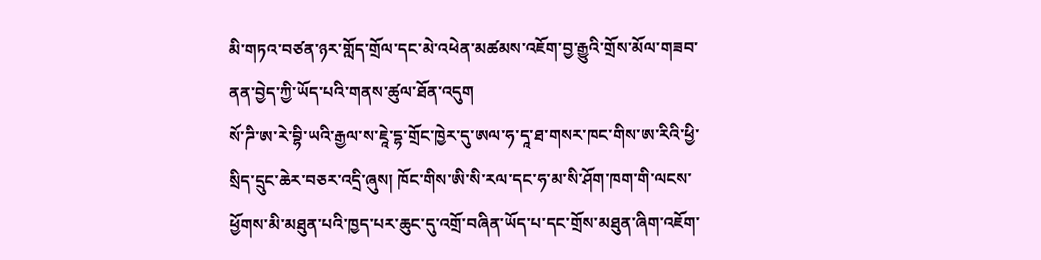མི་གཏའ་བཙན་ཉར་གློད་གྲོལ་དང་མེ་འཕེན་མཚམས་འཇོག་བྱ་རྒྱུའི་གྲོས་མོལ་གཟབ་ནན་བྱེད་ཀྱི་ཡོད་པའི་གནས་ཚུལ་ཐོན་འདུག
སོ་ཌི་ཨ་རེ་བྷི་ཡའི་རྒྱལ་ས་ཇཱེ་དྷ་གྲོང་ཁྱེར་དུ་ཨལ་ཧ་དཱ་ཐ་གསར་ཁང་གིས་ཨ་རིའི་ཕྱི་སྲིད་དྲུང་ཆེར་བཅར་འདྲི་ཞུས། ཁོང་གིས་ཨི་སི་རལ་དང་ཧ་མ་སི་ཤོག་ཁག་གི་ལངས་ཕྱོགས་མི་མཐུན་པའི་ཁྱད་པར་ཆུང་དུ་འགྲོ་བཞིན་ཡོད་པ་དང་གྲོས་མཐུན་ཞིག་འཇོག་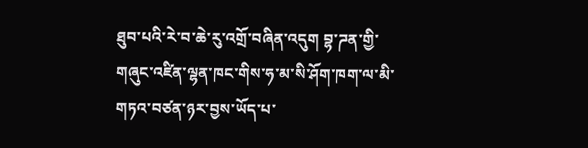ཐུབ་པའི་རེ་བ་ཆེ་རུ་འགྲོ་བཞིན་འདུག བྷ་ཌན་གྱི་གཞུང་འཛིན་ལྷན་ཁང་གིས་ཧ་མ་སི་ཤོག་ཁག་ལ་མི་གཏའ་བཙན་ཉར་བྱས་ཡོད་པ་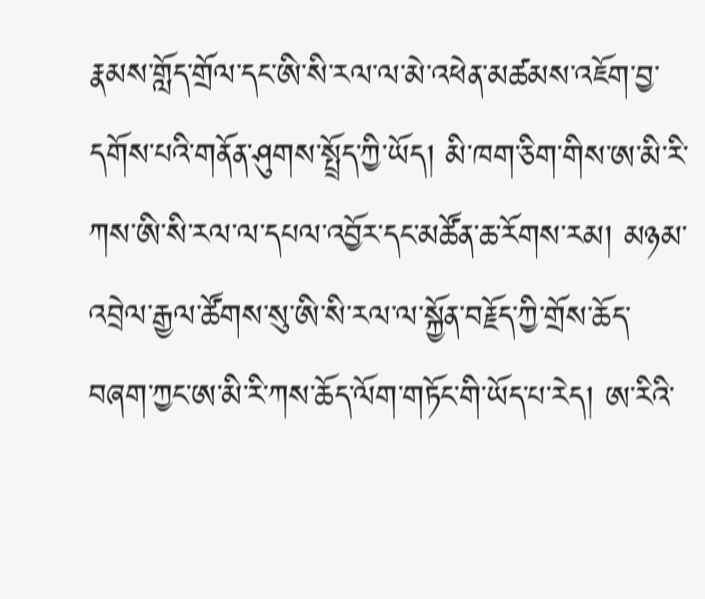རྣམས་གློད་གྲོལ་དང་ཨི་སི་རལ་ལ་མེ་འཕེན་མཚམས་འཇོག་བྱ་དགོས་པའི་གནོན་ཤུགས་སྤྲོད་ཀྱི་ཡོད། མི་ཁག་ཅིག་གིས་ཨ་མི་རི་ཀས་ཨི་སི་རལ་ལ་དཔལ་འབྱོར་དང་མཚོན་ཆ་རོགས་རམ། མཉམ་འབྲེལ་རྒྱལ་ཚོགས་སུ་ཨི་སི་རལ་ལ་སྐྱོན་བརྗོད་ཀྱི་གྲོས་ཆོད་བཞག་ཀྱང་ཨ་མི་རི་ཀས་ཆོད་ལོག་གཏོང་གི་ཡོད་པ་རེད། ཨ་རིའི་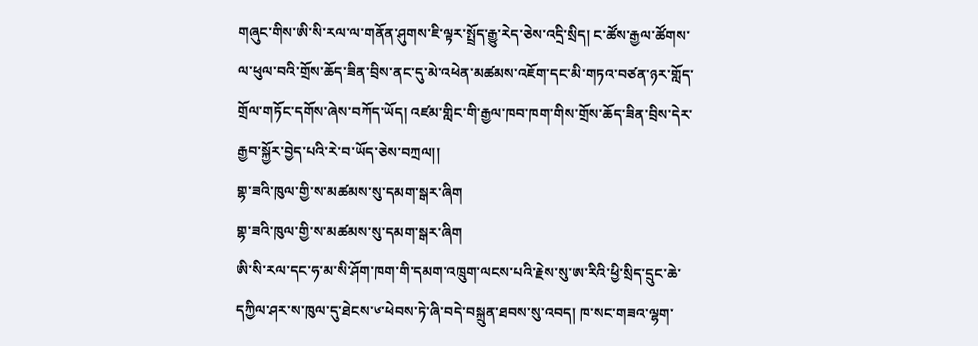གཞུང་གིས་ཨི་སི་རལ་ལ་གནོན་ཤུགས་ཇི་ལྟར་སྤྲོད་རྒྱུ་རེད་ཅེས་འདྲི་སྲིད། ང་ཚོས་རྒྱལ་ཚོགས་ལ་ཕུལ་བའི་གྲོས་ཆོད་ཟིན་བྲིས་ནང་དུ་མེ་འཕེན་མཚམས་འཇོག་དང་མི་གཏའ་བཙན་ཉར་གློད་གྲོལ་གཏོང་དགོས་ཞེས་བཀོད་ཡོད། འཛམ་གླིང་གི་རྒྱལ་ཁབ་ཁག་གིས་གྲོས་ཆོད་ཟིན་བྲིས་དེར་རྒྱབ་སྐྱོར་བྱེད་པའི་རེ་བ་ཡོད་ཅེས་བཀྲལ།།
གྷ་ཟའི་ཁུལ་གྱི་ས་མཚམས་སུ་དམག་སྒར་ཞིག
གྷ་ཟའི་ཁུལ་གྱི་ས་མཚམས་སུ་དམག་སྒར་ཞིག
ཨི་སི་རལ་དང་ཧ་མ་སི་ཤོག་ཁག་གི་དམག་འཁྲུག་ལངས་པའི་རྗེས་སུ་ཨ་རིའི་ཕྱི་སྲིད་དྲུང་ཆེ་དཀྱིལ་ཤར་ས་ཁུལ་དུ་ཐེངས་༦་ཕེབས་ཏེ་ཞི་བདེ་བསྐྲུན་ཐབས་སུ་འབད། ཁ་སང་གཟའ་ལྷག་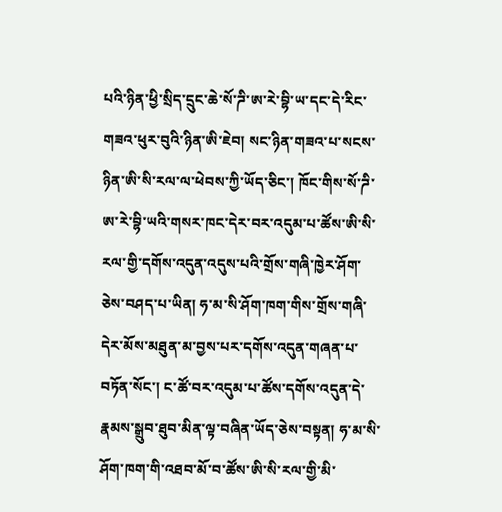པའི་ཉིན་ཕྱི་སྲིད་དྲུང་ཆེ་སོ་ཌི་ཨ་རེ་བྷི་ཡ་དང་དེ་རིང་གཟའ་ཕུར་བུའི་ཉིན་ཨི་ཇེབ། སང་ཉིན་གཟའ་པ་སངས་ཉིན་ཨི་སི་རལ་ལ་ཕེབས་ཀྱི་ཡོད་ཅིང་། ཁོང་གིས་སོ་ཌི་ཨ་རེ་བྷི་ཡའི་གསར་ཁང་དེར་བར་འདུམ་པ་ཚོས་ཨི་སི་རལ་གྱི་དགོས་འདུན་འདུས་པའི་གྲོས་གཞི་ཁྱེར་ཤོག་ཅེས་བཤད་པ་ཡིན། ཧ་མ་སི་ཤོག་ཁག་གིས་གྲོས་གཞི་དེར་མོས་མཐུན་མ་བྱས་པར་དགོས་འདུན་གཞན་པ་བཏོན་སོང་། ང་ཚོ་བར་འདུམ་པ་ཚོས་དགོས་འདུན་དེ་རྣམས་སྒྲུབ་ཐུབ་མིན་ལྟ་བཞིན་ཡོད་ཅེས་བསྟན། ཧ་མ་སི་ཤོག་ཁག་གི་འཐབ་མོ་བ་ཚོས་ཨི་སི་རལ་གྱི་མི་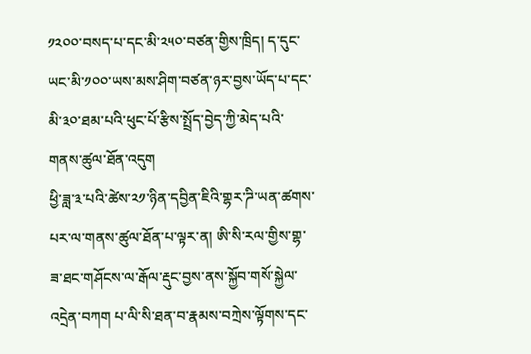༡༢༠༠་བསད་པ་དང་མི་༢༥༠་བཙན་གྱིས་ཁྲིད། ད་དུང་ཡང་མི་༡༠༠་ཡས་མས་ཤིག་བཙན་ཉར་བྱས་ཡོད་པ་དང་མི་༣༠་ཐམ་པའི་ཕུང་པོ་རྩིས་སྤྲོད་བྱེད་ཀྱི་མེད་པའི་གནས་ཚུལ་ཐོན་འདུག
ཕྱི་ཟླ་༣་པའི་ཚེས་༢༡་ཉིན་དབྱིན་ཇིའི་གྷར་ཌི་ཡན་ཚགས་པར་ལ་གནས་ཚུལ་ཐོན་པ་ལྟར་ན། ཨི་སི་རལ་གྱིས་གྷ་ཟ་ཐང་གཤོངས་ལ་རྒོལ་རྡུང་བྱས་ནས་སྐྱོབ་གསོ་སྐྱེལ་འདྲེན་བཀག པ་ལི་སི་ཐན་བ་རྣམས་བཀྲེས་ལྟོགས་དང་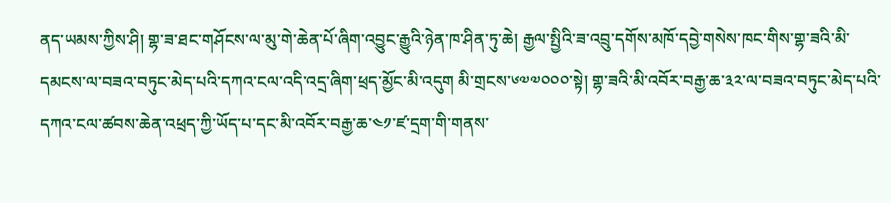ནད་ཡམས་ཀྱིས་ཤི། གྷ་ཟ་ཐང་གཤོངས་ལ་མུ་གེ་ཆེན་པོ་ཞིག་འབྱུང་རྒྱུའི་ཉེན་ཁ་ཤིན་ཏུ་ཆེ། རྒྱལ་སྤྱིའི་ཟ་འབྲུ་དགོས་མཁོ་དབྱེ་གསེས་ཁང་གིས་གྷ་ཟའི་མི་དམངས་ལ་བཟའ་བཏུང་མེད་པའི་དཀའ་ངལ་འདི་འདྲ་ཞིག་ཕྲད་མྱོང་མི་འདུག མི་གྲངས་༦༧༧༠༠༠་སྟེ། གྷ་ཟའི་མི་འབོར་བརྒྱ་ཆ་༣༢་ལ་བཟའ་བཏུང་མེད་པའི་དཀའ་ངལ་ཚབས་ཆེན་འཕྲད་ཀྱི་ཡོད་པ་དང་མི་འབོར་བརྒྱ་ཆ་༤༡་ཛ་དྲག་གི་གནས་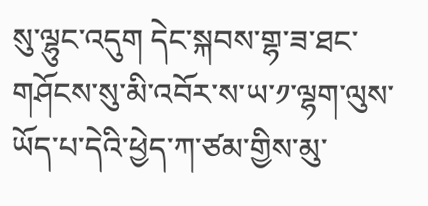སུ་ལྷུང་འདུག དེང་སྐབས་གྷ་ཟ་ཐང་གཤོངས་སུ་མི་འབོར་ས་ཡ་༡་ལྷག་ལུས་ཡོད་པ་དེའི་ཕྱེད་ཀ་ཙམ་གྱིས་མུ་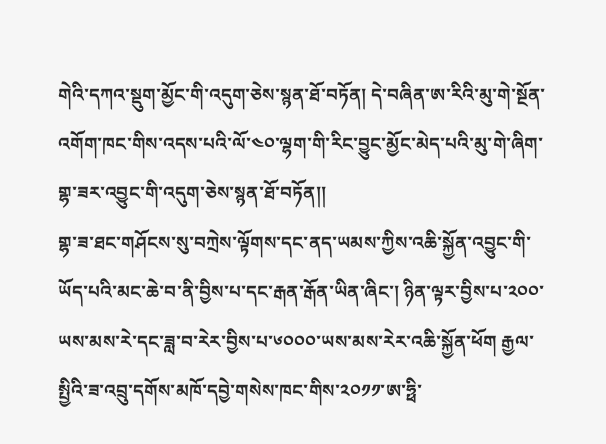གེའི་དཀའ་སྡུག་མྱོང་གི་འདུག་ཅེས་སྙན་ཐོ་བཏོན། དེ་བཞིན་ཨ་རིའི་མུ་གེ་སྔོན་འགོག་ཁང་གིས་འདས་པའི་ལོ་༤༠་ལྷག་གི་རིང་བྱུང་མྱོང་མེད་པའི་མུ་གེ་ཞིག་གྷ་ཟར་འབྱུང་གི་འདུག་ཅེས་སྙན་ཐོ་བཏོན།།
གྷ་ཟ་ཐང་གཤོངས་སུ་བཀྲེས་ལྟོགས་དང་ནད་ཡམས་ཀྱིས་འཆི་སྐྱོན་འབྱུང་གི་ཡོད་པའི་མང་ཆེ་བ་ནི་བྱིས་པ་དང་རྒན་རྒོན་ཡིན་ཞིང་། ཉིན་ལྟར་བྱིས་པ་༢༠༠་ཡས་མས་རེ་དང་ཟླ་བ་རེར་བྱིས་པ་༦༠༠༠་ཡས་མས་རེར་འཆི་སྐྱོན་ཕོག རྒྱལ་སྤྱིའི་ཟ་འབྲུ་དགོས་མཁོ་དབྱེ་གསེས་ཁང་གིས་༢༠༡༡་ཨ་ཧྥི་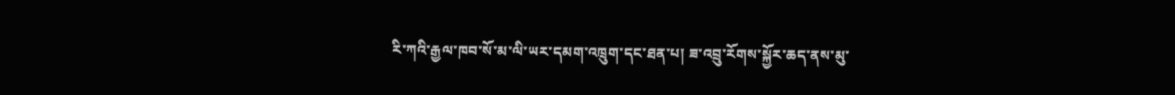རི་ཀའི་རྒྱལ་ཁབ་སོ་མ་ལི་ཡར་དམག་འཁྲུག་དང་ཐན་པ། ཟ་འབྲུ་རོགས་སྐྱོར་ཆད་ནས་མུ་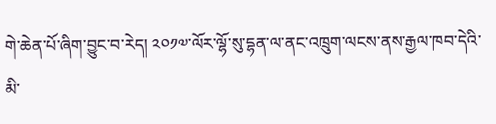གེ་ཆེན་པོ་ཞིག་བྱུང་བ་རེད། ༢༠༡༧་ལོར་ལྷོ་སུ་དྷན་ལ་ནང་འཁྲུག་ལངས་ནས་རྒྱལ་ཁབ་དེའི་མི་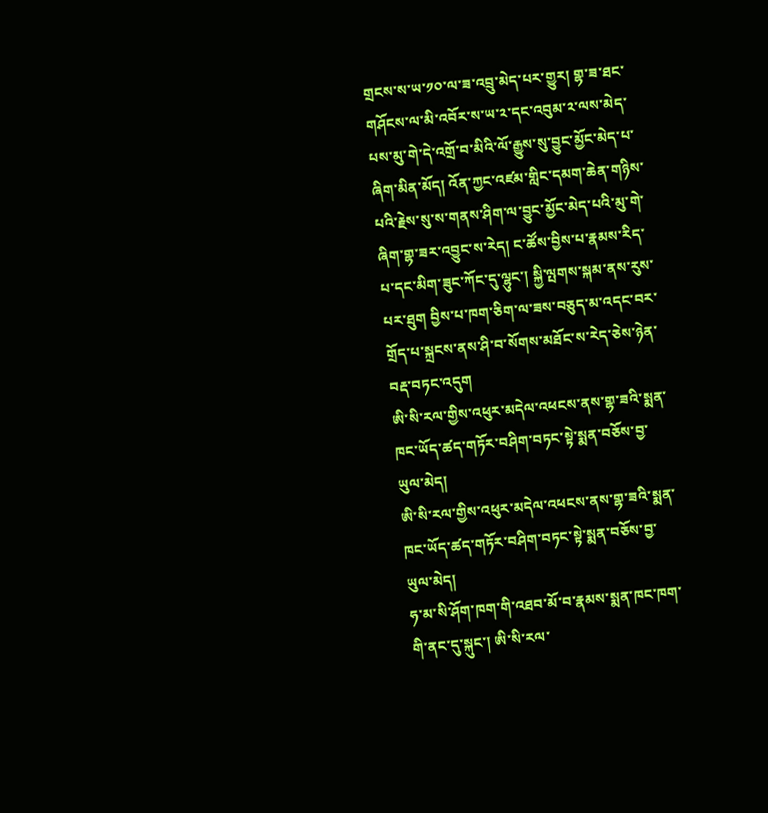གྲངས་ས་ཡ་༡༠་ལ་ཟ་འབྲུ་མེད་པར་གྱུར། གྷ་ཟ་ཐང་གཤོངས་ལ་མི་འབོར་ས་ཡ་༢་དང་འབུམ་༢་ལས་མེད་པས་མུ་གེ་དེ་འགྲོ་བ་མིའི་ལོ་རྒྱུས་སུ་བྱུང་མྱོང་མེད་པ་ཞིག་མིན་མོད། འོན་ཀྱང་འཛམ་གླིང་དམག་ཆེན་གཉིས་པའི་རྗེས་སུ་ས་གནས་ཤིག་ལ་བྱུང་མྱོང་མེད་པའི་མུ་གེ་ཞིག་གྷ་ཟར་འབྱུང་ས་རེད། ང་ཚོས་བྱིས་པ་རྣམས་རིད་པ་དང་མིག་ཟུང་ཀོང་དུ་ལྷུང་། སྐྱི་ལྤགས་སྐམ་ནས་རུས་པར་ཐུག བྱིས་པ་ཁག་ཅིག་ལ་ཟས་བཅུད་མ་འདང་བར་གྲོད་པ་སྐྲངས་ནས་ཤི་བ་སོགས་མཐོང་ས་རེད་ཅེས་ཉེན་བརྡ་བཏང་འདུག
ཨི་སི་རལ་གྱིས་འཕུར་མདེལ་འཕངས་ནས་གྷ་ཟའི་སྨན་ཁང་ཡོད་ཚད་གཏོར་བཤིག་བཏང་སྟེ་སྨན་བཅོས་བྱ་ཡུལ་མེད།
ཨི་སི་རལ་གྱིས་འཕུར་མདེལ་འཕངས་ནས་གྷ་ཟའི་སྨན་ཁང་ཡོད་ཚད་གཏོར་བཤིག་བཏང་སྟེ་སྨན་བཅོས་བྱ་ཡུལ་མེད།
ཧ་མ་སི་ཤོག་ཁག་གི་འཐབ་མོ་བ་རྣམས་སྨན་ཁང་ཁག་གི་ནང་དུ་སྐུང་། ཨི་སི་རལ་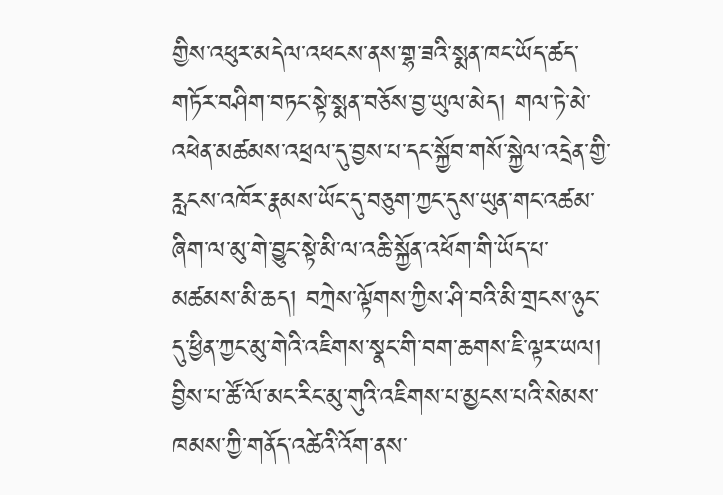གྱིས་འཕུར་མདེལ་འཕངས་ནས་གྷ་ཟའི་སྨན་ཁང་ཡོད་ཚད་གཏོར་བཤིག་བཏང་སྟེ་སྨན་བཅོས་བྱ་ཡུལ་མེད། གལ་ཏེ་མེ་འཕེན་མཚམས་འཕྲལ་དུ་བྱས་པ་དང་སྐྱོབ་གསོ་སྐྱེལ་འདྲེན་གྱི་རླངས་འཁོར་རྣམས་ཡོང་དུ་བཅུག་ཀྱང་དུས་ཡུན་གང་འཚམ་ཞིག་ལ་མུ་གེ་བྱུང་སྟེ་མི་ལ་འཆི་སྐྱོན་འཕོག་གི་ཡོད་པ་མཚམས་མི་ཆད། བཀྲེས་ལྟོགས་ཀྱིས་ཤི་བའི་མི་གྲངས་ཉུང་དུ་ཕྱིན་ཀྱང་མུ་གེའི་འཇིགས་སྣང་གི་བག་ཆགས་ཇི་ལྟར་ཡལ། བྱིས་པ་ཚོ་ལོ་མང་རིང་མུ་གུའི་འཇིགས་པ་མྱངས་པའི་སེམས་ཁམས་ཀྱི་གནོད་འཚེའི་འོག་ནས་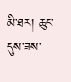མི་ཐར། ཆུང་དུས་ཟས་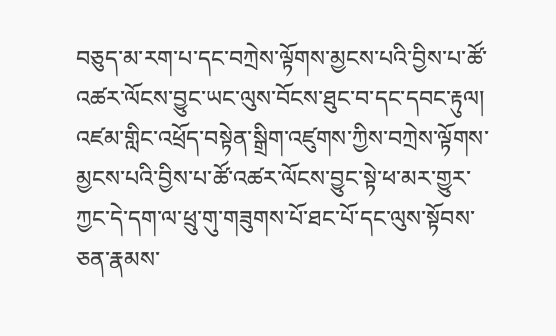བཅུད་མ་རག་པ་དང་བཀྲེས་ལྟོགས་མྱངས་པའི་བྱིས་པ་ཚོ་འཚར་ལོངས་བྱུང་ཡང་ལུས་བོངས་ཐུང་བ་དང་དབང་རྟུལ། འཛམ་གླིང་འཕྲོད་བསྟེན་སྒྲིག་འཛུགས་ཀྱིས་བཀྲེས་ལྟོགས་མྱངས་པའི་བྱིས་པ་ཚོ་འཚར་ལོངས་བྱུང་སྟེ་ཕ་མར་གྱུར་ཀྱང་དེ་དག་ལ་ཕྲུ་གུ་གཟུགས་པོ་ཐང་པོ་དང་ལུས་སྟོབས་ཅན་རྣམས་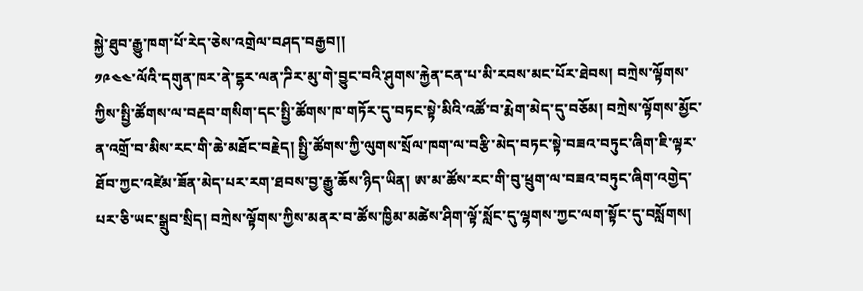སྐྱེ་ཐུབ་རྒྱུ་ཁག་པོ་རེད་ཅེས་འགྲེལ་བཤད་བརྒྱབ།།
༡༩༤༤་ལོའི་དགུན་ཁར་ནེ་དྷར་ལན་ཌིར་མུ་གེ་བྱུང་བའི་ཤུགས་རྐྱེན་ངན་པ་མི་རབས་མང་པོར་ཐེབས། བཀྲེས་ལྟོགས་ཀྱིས་སྤྱི་ཚོགས་ལ་བརྡབ་གསིག་དང་སྤྱི་ཚོགས་ཁ་གཏོར་དུ་བཏང་སྟེ་མིའི་འཚོ་བ་རྨེག་མེད་དུ་བཅོམ། བཀྲེས་ལྟོགས་མྱོང་ན་འགྲོ་བ་མིས་རང་གི་ཆེ་མཐོང་བརྗེད། སྤྱི་ཚོགས་ཀྱི་ལུགས་སྲོལ་ཁག་ལ་བརྩི་མེད་བཏང་སྟེ་བཟའ་བཏུང་ཞིག་ཇི་ལྟར་ཐོབ་ཀྱང་འཛེམ་ཟོན་མེད་པར་རག་ཐབས་བྱ་རྒྱུ་ཆོས་ཉིད་ཡིན། ཨ་མ་ཚོས་རང་གི་བུ་ཕྲུག་ལ་བཟའ་བཏུང་ཞིག་འགྱེད་པར་ཅི་ཡང་སྒྲུབ་སྲིད། བཀྲེས་ལྟོགས་ཀྱིས་མནར་བ་ཚོས་ཁྱིམ་མཚེས་ཤིག་ལྟོ་སློང་དུ་ལྷགས་ཀྱང་ལག་སྟོང་དུ་བསློགས།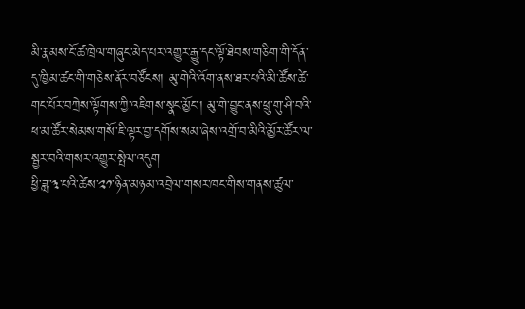མི་རྣམས་ངོ་ཚ་ཁྲེལ་གཞུང་མེད་པར་འགྱུར་རྒྱུ་དང་ལྟོ་ཐེབས་གཅིག་གི་དོན་དུ་ཁྱིམ་ཚང་གི་གཅེས་ནོར་བཙོངས། མུ་གེའི་འོག་ནས་ཐར་པའི་མི་ཚོས་ཚེ་གང་པོར་བཀྲེས་ལྟོགས་ཀྱི་འཇིགས་སྣང་མྱོང་། མུ་གེ་བྱུང་ནས་ཕྲུ་གུ་ཤི་བའི་ཕ་མ་ཚོར་སེམས་གསོ་ཇི་ལྟར་བྱ་དགོས་སམ་ཞེས་འགྲོ་བ་མིའི་མྱོར་ཚོར་ལ་སྦྱར་བའི་གསར་འགྱུར་སྤེལ་འདུག
ཕྱི་ཟླ་༣་པའི་ཚེས་༢༡་ཉིན་མཉམ་འབྲེལ་གསར་ཁང་གིས་གནས་ཚུལ་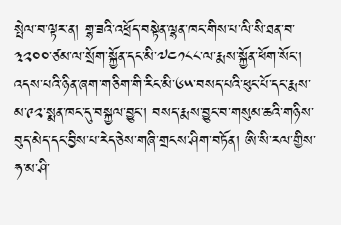སྤེལ་བ་ལྟར་ན། གྷ་ཟའི་འཕྲོད་བསྟེན་ལྷན་ཁང་གིས་པ་ལི་སི་ཐན་བ་༣༢༠༠་ཙམ་ལ་སྲོག་སྐྱོན་དང་མི་༧༤༡༨༨་ལ་རྨས་སྐྱོན་ཕོག་སོང་། འདས་པའི་ཉིན་ཞག་གཅིག་གི་རིང་མི་༦༥་བསད་པའི་ཕུང་པོ་དང་རྨས་མ་༩༢་སྨན་ཁང་དུ་བསྐྱལ་བྱུང་། བསད་རྨས་བྱུང་བ་གསུམ་ཆའི་གཉིས་བུད་མེད་དང་བྱིས་པ་རེད་ཅེས་གཞི་གྲངས་ཤིག་བཏོན། ཨི་སི་རལ་གྱིས་ཧ་མ་ཤི་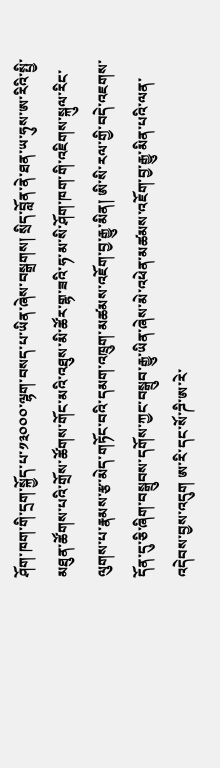ཤོག་ཁག་གི་དྲག་སྐྱོད་པ་༡༣༠༠༠་ལྷག་བསད་པ་ཡིན་ཞེས་བསྒྲགས། སྲིད་བློན་ནེ་ཐན་ཡ་ཧུས་ཨ་རིའི་སྤྱི་མཐུན་ཚོགས་པའི་གྲོས་ཚོགས་གོང་མའི་འཐུས་མི་ཚོར་གྷ་ཟའི་ཧ་མ་སི་ཤོག་ཁག་གི་འཇིགས་སྐུལ་རིང་ལུགས་པ་རྣམས་རྩ་མེད་གཏོང་བའི་དམག་འཁྲུག་མཚམས་འཇོག་བྱ་རྒྱུ་མིན། ཨི་སི་རལ་གྱི་བདེ་འཇགས་དོན་དུ་ཅི་ཞིག་བསྒྲུབས་དགོས་ཀྱང་བསྒྲུབ་རྒྱུ་ཡིན་ཞེས་མེ་འཕེན་མཚམས་འཇོག་བྱ་རྒྱུ་མིན་པའི་ལན་འདེབས་བྱས་འདུག ཨ་རི་དང་སོ་ཌི་ཨ་རེ་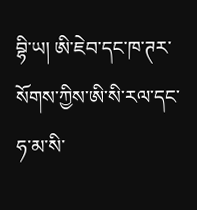བྷི་ཡ། ཨི་ཇེབ་དང་ཁ་ཊར་སོགས་ཀྱིས་ཨི་སི་རལ་དང་ཧ་མ་སི་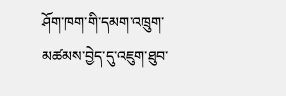ཤོག་ཁག་གི་དམག་འཁྲུག་མཚམས་བྱེད་དུ་འཇུག་ཐུབ་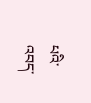པའི་འབད་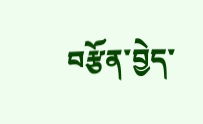བརྩོན་བྱེད་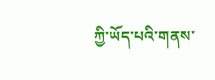ཀྱི་ཡོད་པའི་གནས་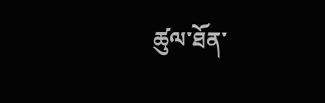ཚུལ་ཐོན་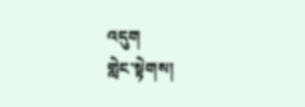འདུག
གླེང་སྟེགས།